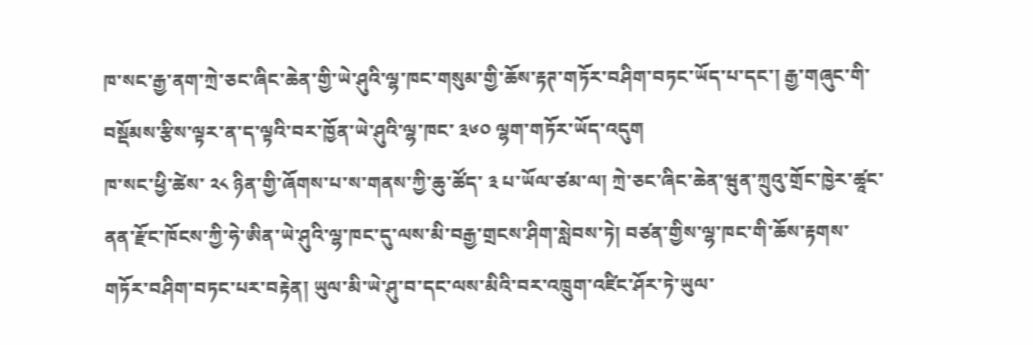ཁ་སང་རྒྱ་ནག་ཀྲེ་ཅང་ཞིང་ཆེན་གྱི་ཡེ་ཤུའི་ལྷ་ཁང་གསུམ་གྱི་ཆོས་རྟཊ་གཏོར་བཤིག་བཏང་ཡོད་པ་དང་། རྒྱ་གཞུང་གི་བསྡོམས་རྩིས་ལྟར་ན་ད་ལྟའི་བར་ཁྱོན་ཡེ་ཤུའི་ལྷ་ཁང་ ༣༦༠ ལྷག་གཏོར་ཡོད་འདུག
ཁ་སང་ཕྱི་ཚེས་ ༢༨ ཉིན་གྱི་ཞོགས་པ་ས་གནས་ཀྱི་ཆུ་ཚོད་ ༣ པ་ཡོལ་ཙམ་ལ། ཀྲེ་ཅང་ཞིང་ཆེན་ཝུན་ཀྲུའུ་གྲོང་ཁྱེར་ཚཱང་ནན་རྫོང་ཁོངས་ཀྱི་ཧེ་ཨིན་ཡེ་ཤུའི་ལྷ་ཁང་དུ་ལས་མི་བརྒྱ་གྲངས་ཤིག་སླེབས་ཏེ། བཙན་གྱིས་ལྷ་ཁང་གི་ཆོས་རྟགས་གཏོར་བཤིག་བཏང་པར་བརྟེན། ཡུལ་མི་ཡེ་ཤུ་བ་དང་ལས་མིའི་བར་འཁྲུག་འཛིང་ཤོར་ཏེ་ཡུལ་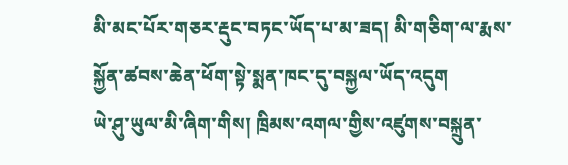མི་མང་པོར་གཅར་རྡུང་བཏང་ཡོད་པ་མ་ཟད། མི་གཅིག་ལ་རྨས་སྐྱོན་ཚབས་ཆེན་ཕོག་སྟེ་སྨན་ཁང་དུ་བསྐྱལ་ཡོད་འདུག
ཡེ་ཤུ་ཡུལ་མི་ཞིག་གིས། ཁྲིམས་འགལ་གྱིས་འཛུགས་བསྐྲུན་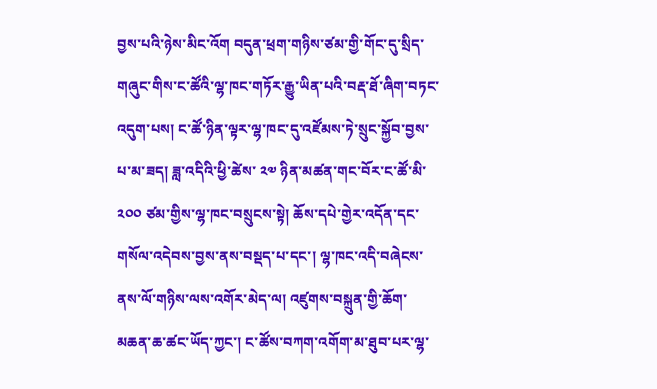བྱས་པའི་ཉེས་མིང་འོག བདུན་ཕྲག་གཉིས་ཙམ་གྱི་གོང་དུ་སྲིད་གཞུང་གིས་ང་ཚོའི་ལྷ་ཁང་གཏོར་རྒྱུ་ཡིན་པའི་བརྡ་ཐོ་ཞིག་བཏང་འདུག་པས། ང་ཚོ་ཉིན་ལྟར་ལྷ་ཁང་དུ་འཛོམས་ཏེ་སྲུང་སྐྱོབ་བྱས་པ་མ་ཟད། ཟླ་འདིའི་ཕྱི་ཚེས་ ༢༧ ཉིན་མཚན་གང་བོར་ང་ཚོ་མི་ ༢༠༠ ཙམ་གྱིས་ལྷ་ཁང་བསྲུངས་སྟེ། ཆོས་དཔེ་གྱེར་འདོན་དང་གསོལ་འདེབས་བྱས་ནས་བསྡད་པ་དང་། ལྷ་ཁང་འདི་བཞེངས་ནས་ལོ་གཉིས་ལས་འགོར་མེད་ལ། འཛུགས་བསྐྲུན་གྱི་ཆོག་མཆན་ཆ་ཚང་ཡོད་ཀྱང་། ང་ཚོས་བཀག་འགོག་མ་ཐུབ་པར་ལྷ་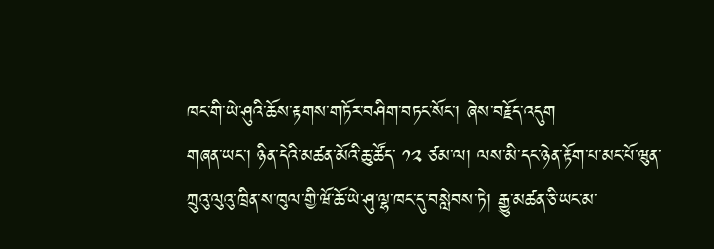ཁང་གི་ཡེ་ཤུའི་ཆོས་རྟགས་གཏོར་བཤིག་བཏང་སོང་། ཞེས་བརྗོད་འདུག
གཞན་ཡང་། ཉིན་དེའི་མཚན་མོའི་ཆུ་ཚོད་ ༡༢ ཙམ་ལ། ལས་མི་དང་ཉེན་རྟོག་པ་མང་པོ་ཝུན་ཀྲུའུ་ལུའུ་ཁྲིན་ས་ཁུལ་གྱི་ཝོ་ཆོ་ཡེ་ཤུ་ལྷ་ཁང་དུ་བསླེབས་ཏེ། རྒྱུ་མཚན་ཅི་ཡང་མ་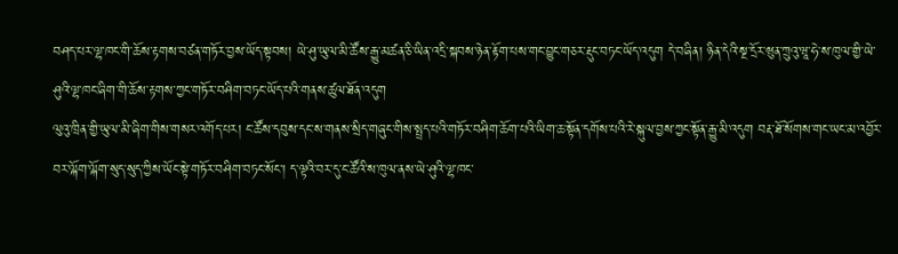བཤད་པར་ལྷ་ཁང་གི་ཆོས་རྟགས་བཙན་གཏོར་བྱས་ཡོད་སྟབས། ཡེ་ཤུ་ཡུལ་མི་ཚོས་རྒྱུ་མཚན་ཅི་ཡིན་འདྲི་སྐབས་ཉེན་རྟོག་པས་གང་བྱུང་གཅར་རྡུང་བཏང་ཡོད་འདུག དེ་བཞིན། ཉིན་དེའི་སྔ་དྲོར་ཝུན་ཀྲུའུ་ཝཱ་ཧེ་ས་ཁུལ་གྱི་ཡེ་ཤུའི་ལྷ་ཁང་ཞིག་གི་ཆོས་རྟགས་ཀྱང་གཏོར་བཤིག་བཏང་ཡོད་པའི་གནས་ཚུལ་ཐོན་འདུག
ལུའུ་ཁྲིན་གྱི་ཡུལ་མི་ཞིག་གིས་གསར་འགོད་པར། ང་ཚོས་དབུས་དང་ས་གནས་སྲིད་གཞུང་གིས་སྤྲད་པའི་གཏོར་བཤིག་ཆོག་པའི་ཡིག་ཆ་སྟོན་དགོས་པའི་རེ་སྐུལ་བྱས་ཀྱང་སྟོན་རྒྱུ་མི་འདུག བརྡ་ཐོ་སོགས་གང་ཡང་མ་འབྱོར་བར་ལྐོག་ལྐོག་སུད་སུད་ཀྱིས་ཡོང་སྟེ་གཏོར་བཤིག་བཏང་སོང་། ད་ལྟའི་བར་དུ་ང་ཚོའི་ས་ཁུལ་ནས་ཡེ་ཤུའི་ལྷ་ཁང་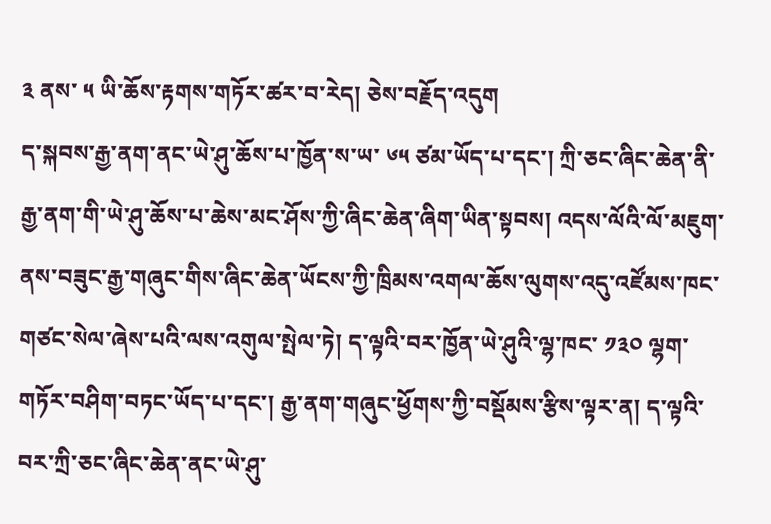༣ ནས་ ༥ ཡི་ཆོས་རྟགས་གཏོར་ཚར་བ་རེད། ཅེས་བརྗོད་འདུག
ད་སྐབས་རྒྱ་ནག་ནང་ཡེ་ཤུ་ཆོས་པ་ཁྱོན་ས་ཡ་ ༦༥ ཙམ་ཡོད་པ་དང་། ཀྲི་ཅང་ཞིང་ཆེན་ནི་རྒྱ་ནག་གི་ཡེ་ཤུ་ཆོས་པ་ཆེས་མང་ཤོས་ཀྱི་ཞིང་ཆེན་ཞིག་ཡིན་སྟབས། འདས་ལོའི་ལོ་མཇུག་ནས་བཟུང་རྒྱ་གཞུང་གིས་ཞིང་ཆེན་ཡོངས་ཀྱི་ཁྲིམས་འགལ་ཆོས་ལུགས་འདུ་འཛོམས་ཁང་གཙང་སེལ་ཞེས་པའི་ལས་འགུལ་སྤེལ་ཏེ། ད་ལྟའི་བར་ཁྱོན་ཡེ་ཤུའི་ལྷ་ཁང་ ༡༣༠ ལྷག་གཏོར་བཤིག་བཏང་ཡོད་པ་དང་། རྒྱ་ནག་གཞུང་ཕྱོགས་ཀྱི་བསྡོམས་རྩིས་ལྟར་ན། ད་ལྟའི་བར་ཀྲི་ཅང་ཞིང་ཆེན་ནང་ཡེ་ཤུ་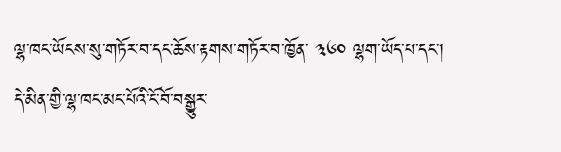ལྷ་ཁང་ཡོངས་སུ་གཏོར་བ་དང་ཆོས་རྟགས་གཏོར་བ་ཁྱོན་ ༣༦༠ ལྷག་ཡོད་པ་དང་། དེ་མིན་གྱི་ལྷ་ཁང་མང་པོའི་ངོ་བོ་བསྒྱུར་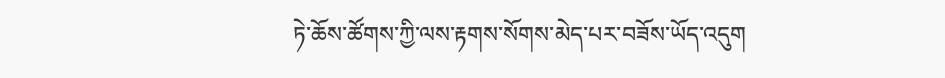ཏེ་ཆོས་ཚོགས་ཀྱི་ལས་རྟགས་སོགས་མེད་པར་བཟོས་ཡོད་འདུག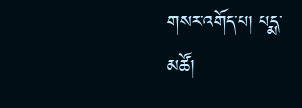གསར་འགོད་པ། པདྨ་མཚོ།